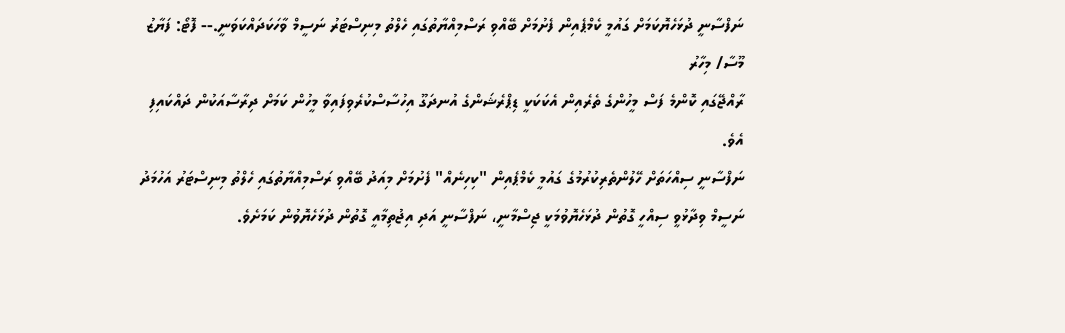ނަފްސާނީ ދުޅަހެޔޮކަމަށް ގައުމީ ކެމްޕެއިން ފެށުމަށް ބޭއްވި ރަސްމިއްޔާތުގައި ހެލްތު މިނިސްޓަރު ނަސީމް ވާހަކަދައްކަވަނީ.-- ފޮޓޯ: ފަޔާޒު މޫސާ/ މިހާރު
ރާއްޖޭގައި ކޮންމެ ފަސް މީހުންގެ ތެރެއިން އެކަކަކީ ޑިޕްރެޝަންގެ އުނދަގޫ އިހުސާސްކުރެވިފައިވާ މީހުން ކަމަށް ދިރާސާއަކުން ދައްކައިފި އެވެ.
ނަފްސާނީ ސިއްހަތަށް ހޭލުންތެރިކުރުމުގެ ގައުމީ ކެމްޕެއިން "ކިހިނެއް" ފެށުމަށް މިއަދު ބޭއްވި ރަސްމިއްޔާތުގައި ހެލްތު މިނިސްޓަރު އަހުމަދު ނަސީމް ވިދާޅުވީ ސިއްހީ ގޮތުން ދުޅަހެޔޮވުމަކީ ޖިސްމާނީ، ނަފްސާނީ އަދި އިޖުތިމާއީ ގޮތުން ދުޅަހެޔޮވުން ކަމަށެވެ.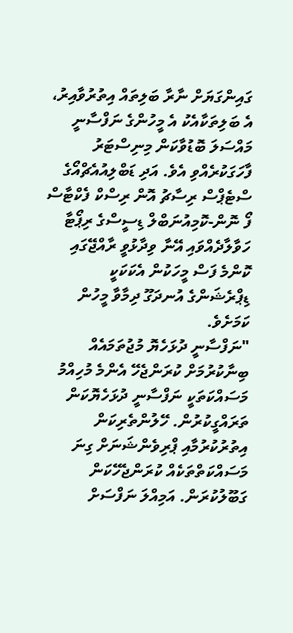ގައިންގަޔަށް ނާރާ ބަލިތައް އިތުރުވާއިރު، އެ ބަލިތަކާއެކު އެ މީހުންގެ ނަފްސާނީ މައްސަލަ ބޮޑުވާކަން މިނިސްޓަރު ފާހަގަކުރެއްވި އެވެ. އަދި ޑަބްލިއުއެޗްއޯގެ ސްޓެޕްސް ރިސާޗު އޮން ރިސްކް ފެކްޓާސް ފޯ ނޮން-ކޮމިއުނަބްލް ޑިސީސްގެ ރިޕޯޓާ ހަވާލާދެއްވައި އޭނާ ވިދާޅުވީ ރާއްޖޭގައި ކޮންމެ ފަސް މީހަކުން އެކަކަކީ ޑިޕްރެޝަންގެ އުނދަގޫ ދިމާވާ މީހުން ކަމަށެވެ.
"ނަފްސާނީ ދުޅަހެޔޮ މުޖުތަމައެއް ބިނާކުރުމަށް ކުރަންޖެހޭ އެންމެ މުހިއްމު މަސައްކަތަކީ ނަފްސާނީ ދުޅަހެޔޮކަން ތަރައްގީކުރުން. ހޭލުންތެރިކަން އިތުރުކުރުމާއި ޕްރިވެންޝަނަށް ގިނަ މަސައްކަތްތަކެއް ކުރަންޖެހޭކަން ގަބޫލުކުރަން. އަމިއްލަ ނަފްސަށް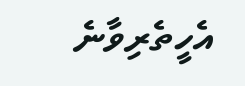އެހީތެރިވާނެ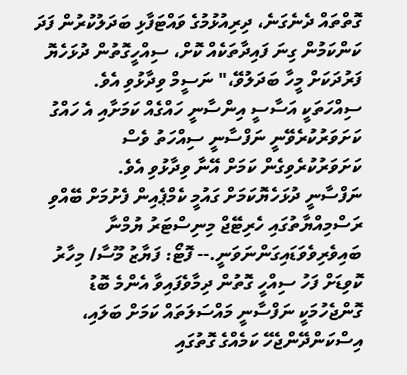ގޮތްތައް ދެނެގަނެ، ދިރިއުޅުމުގެ ވައްޓަފާޅި ބަދަލުކުރުން ފަދަ ކަންކަމުން ގިނަ ފައިދާތަކެއް ކޮށް، ސިއްހީގޮތުން ދުޅަހެޔޮ ފަރުދަކަށް މީހާ ބަދަލުވޭ،" ނަސީމް ވިދާޅުވި އެވެ.
ސިއްހަތަކީ އަސާސީ އިންސާނީ ހައްގެއް ކަމަށާއި އެ ހައްގު ކަށަވަރުކުރެވޭނީ ނަފްސާނީ ސިއްހަތު ވެސް ކަށަވަރުކުރެވިގެން ކަމަށް އޭނާ ވިދާޅުވި އެވެ.
ނަފްސާނީ ދުޅަހެޔޮކަމަށް ގައުމީ ކެމްޕެއިން ފެށުމަށް ބޭއްވި ރަސްމިއްޔާތުގައި ހެރިޓޭޖް މިނިސްޓަރު ޔުމްނާ ބައިވެރިވެވަޑައިގަންނަވަނީ.-- ފޮޓޯ: ފަޔާޒު މޫސާ/ މިހާރު
ކޮވިޑަށް ފަހު ސިއްހީ ގޮތުން ދިމާވެފައިވާ އެންމެ ބޮޑު ގޮންޖެހުމަކީ ނަފްސާނީ މައްސަލަތައް ކަމަށް ބަލައި، އިސްކަންދޭންޖެހޭ ކަމެއްގެ ގޮތުގައި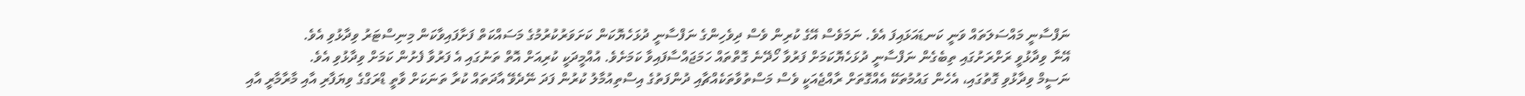ނަފްސާނީ މައްސަލަތައް ވަނީ ކަނޑައަޅައިފަ އެވެ. ނަމަވެސް އޭގެ ކުރިން ވެސް ދިވެހިންގެ ނަފްސާނީ ދުޅަހެޔޮކަން ކަށަވަރުކުރުމުގެ މަސައްކަތް ފަށާފައިވާކަން މިނިސްޓަރު ވިދާޅުވި އެވެ.
އޭނާ ވިދާޅުވީ ރަށްރަށުގައި ތިބެގެން ނަފްސާނީ ދުޅަހެޔޮކަމަށް ފަރުވާ ހޯދޭނެ ގޮތްތައް ހަމަޖައްސާފައިވާ ކަމަށެވެ. އުއްމީދަކީ ކުރިއަށް އޮތް ތަނުގައި އެ ފަރުވާ ފެށުން ކަމަށް ވިދާޅުވި އެވެ.
ނަސީމް ވިދާޅުވި ގޮތުގައި، އެހެން ގައުމުތަކޭ އެއްގޮތަށް ރާއްޖެއަކީ ވެސް މަސްތުވާތަކެއްޗާއި ދުންފަތުގެ އިސްތިއުމާލު ކުރުން ފަދަ ނޭދެވޭ އާދަތައް ކުރާ ތަނަކަށް ވާތީ ޑްރަގްގެ ވިޔަފާރި އާއި މާރާމާރީ އާއި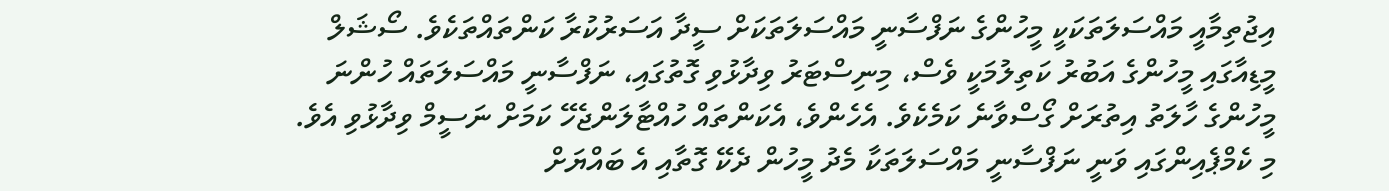އިޖުތިމާއީ މައްސަލަތަކަކީ މީހުންގެ ނަފްސާނީ މައްސަލަތަކަށް ސީދާ އަސަރުކުރާ ކަންތައްތަކެވެ. ސޯޝަލް މީޑިއާގައި މީހުންގެ އަބުރު ކަތިލުމަކީ ވެސް، މިނިސްޓަރު ވިދާޅުވި ގޮތުގައި، ނަފްސާނީ މައްސަލަތައް ހުންނަ މީހުންގެ ހާލަތު އިތުރަށް ގޯސްވާނެ ކަމެކެވެ. އެހެންވެ، އެކަންތައް ހުއްޓާލަންޖެހޭ ކަމަށް ނަސީމް ވިދާޅުވި އެވެ.
މި ކެމްޕެއިންގައި ވަނީ ނަފްސާނީ މައްސަލަތަކާ މެދު މީހުން ދެކޭ ގޮތާއި އެ ބައްޔަށް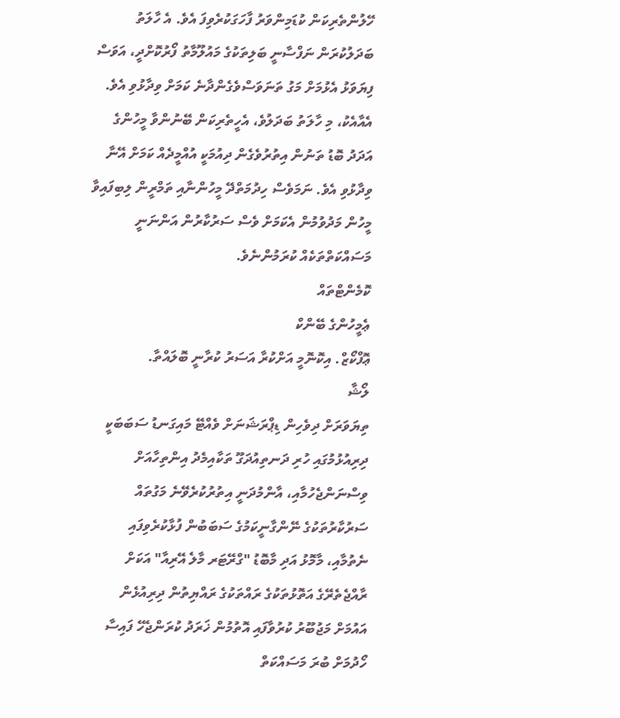ހޭލުންތެރިކަން ކުޑަމިންވަރު ފާހަގަކުރެވިފަ އެވެ. އެ ހާލަތު ބަދަލުކުރަން ނަފްސާނީ ބަލިތަކުގެ މައުލޫމާތު ފޯރުކޮށްދީ، އަވަސް ފިޔަވަޅު އެޅުމަށް މަގު ތަނަވަސްވެގެންދާނެ ކަމަށް ވިދާޅުވި އެވެ.
އެއާއެކު، މި ހާލަތު ބަދަލުވެ، އެހީތެރިކަން ބޭނުންވާ މީހުންގެ އަދަދު ބޮޑު ތަނުން އިތުރުވެގެން ދިއުމަކީ އުއްމީދެއް ކަމަށް އޭނާ ވިދާޅުވި އެވެ. ނަމަވެސް ހިދުމަތްދޭ މީހުންނާއި ތަމްރީން ލިބިފައިވާ މީހުން މަދުވުމުން އެކަމަށް ވެސް ސަރުކާރުން އަންނަނީ މަސައްކަތްތަކެއް ކުރަމުންނެވެ.
ކޮމެންޓްތައް
ޢެމީހުންގެ ބޭންކް
ޢޮފްކޯޒް. އިކޮނޮމީ އަށްކުރާ އަސަރު ކުރާނީ ބޮލައްތާ.
ލޯޝާ
ތިޔަވަރަށް ދިވެހިން ޑިޕްރަޝަނަށް ވެއްޓޭ މައިގަނޑު ސަބަބަކީ ދިރިއުޅުމުގައި ހުރި ދަނތިއުދަގޫ ތަކާއިމެދު އިންތިހާއަށް ވިސްނަންޖެހުމާއި، އާންމުދަނީ އިތުރުކުރެވޭނެ މަގުތައް ސަރުކާރުތަކުގެ ނޭންގާނީކަމުގެ ސަބަބުން ފުޅާކުރެވިފައި ނެތުމާއި، މާމޮޅު އަދި މާބޮޑު "ގްރޭޓަރ މާލެ އޭރިއާ" އަކަށް ރާއްޖެތެރޭގެ އަތޮޅުތަކުގެ ރައްތަކުގެ ރައްޔިތުން ދިރިއުޅެން އައުމަށް މަޖުބޫރު ކުރުވާފައި އޮތުމުން ޚަރަދު ކުރަންޖެހޭ ފައިސާ ހޯދުމަށް ބުރަ މަސައްކަތް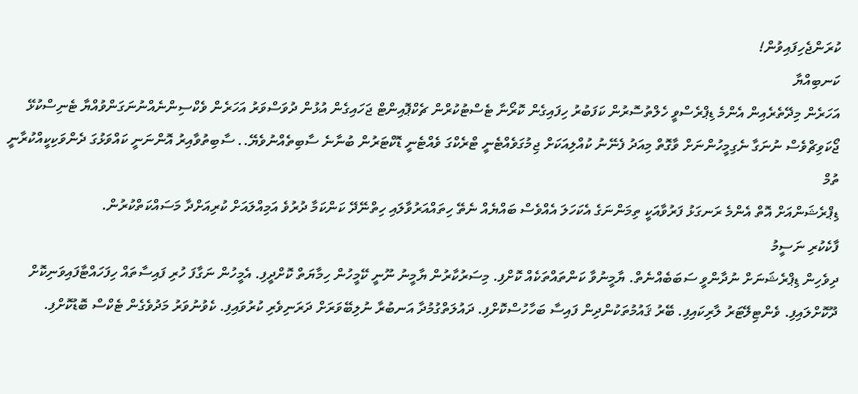ކުރަންޖެހިފައިވުން!
ކަނބިއްޔާ
އަހަރެން މިދޭތެރެއިން އެންމެ ޑިޕްރެސްވީ ހެލްތުސޮރުން ކަފަބުރު ހިފައިގެން ކޮރޯނާ ޓެސްޓުކުރްން ޗެކްޕޮއިންޓް ޖަހައިގެން އުޅުން ދުވަސްވަރު އަހަރެން ވެކްސިންނެއްނުނަގަންވުއްޔާ ޓެނިސްކުޅޭ ޖޯކަވިޗްވެސް ނުނަގާ ނެގިމީހުންނަށް ވާގޮތް މިއަދު ފެނޭނު ކުއްލިއަކަށް ޖިމުގަވެއްޓެނީ ޓްރެކްގަ ވެއްޓެނީ ޑޮކްޓަރުން ބުނާނެ ސާބިތެއްނުވެޔޭ.. ސާބިތުވާއިރު އޮންނަނީ ކައްވަޅުގަ ދެންވަކިކީއްކުރާނީ
ތުމް
ޑިޕްރެޝަންއަށް އޮތް އެންމެ ރަނގަޅު ފަރުވާއަކީ ތިމަންނަގެ އެކަހަލަ އެއްވެސް ބައްޔެއް ނެތޭ ހިތައްއަރުވާލައި ހިތްނޭދޭ ކަންކަމާ ދުރުވެ އަމިއްލައަށް ކުރިއަށްދާ މަސައްކަތްކުރުން.
ފާކެކުރި ނަސީމު
ދިވެހިން ޑިޕްރެޝަނަށް ނުދާންވީ ސަބަބެއްނެތް. ޔާމީނުވާ ކަންތައްތަކެއް ކޮށްފި. މިސަރުކާރުން ޔާމީނު ނޫނީ ކޭމީހުން ހިމާޔަތް ކޮށްދީފި. އެމީހުން ނަގާފަ ހުރި ފައިސާތައް ހިފަހައްޓާފައިވަނިކޮށް ދޫކޮށްލައިފި. ވެންޓިލޭޓަރު ލާރިކައިފި. ބޭރު ޤައުމުތަކުންދިން ފައިސާ ބަހާހުސްކޮށްފި. ދައުލަތްގުމުދާ އަނބުރާ ނުލިބޭވަރަށް ދަރަނިވެރި ކުރުވައިފި. ކެވުނުވަރު މަދުވެގެން ޓެކްސް ބޮޑުކޮށްފި.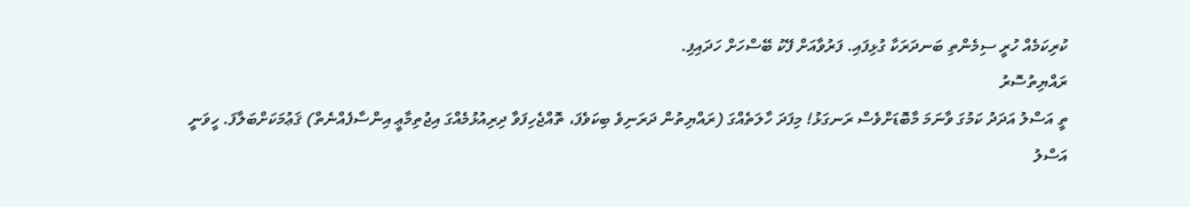ކުރިކަމެއް ހުރީ ސިމެންތި ބަނދަރަކާ ގުޅިފައި. ފަރުވާއަށް ފޭކު ބޭސްހަށް ހަދައިފި.
ރައްޔިތުސޮރު
ތީ އަސްލު އަދަދު ކަމުގަ ވާނަމަ މާބޮޑަށްވެސް ރަނގަޅު! މިފަދަ ހާލަތެއްގަ (ރައްޔިތުން ދަރަނިވެ ބިކަވެފަ، ތޮއްޖެހިފަވާ ދިރިއުޅުމެއްގަ އިޖުތިމާޢީ އިންސާފެއްނެތް) ޤަޢުމަކަށްބަލާފަ. ހީވަނީ އަސްލު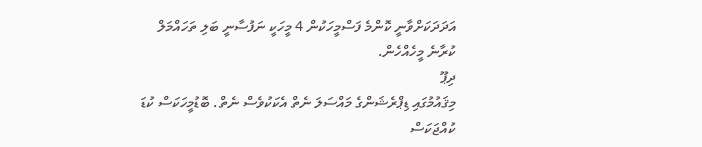އަދަދަކަށްވާނީ ކޮންމެ ފަސްމީހަކުން 4 މީހަކީ ނަފުސާނީ ބަލި ތަހައްމަލް ކުރާނެ މީހެއްހެން.
ދިޕޫ
މިޤައުމުގައި ޑިޕްރެޝަންގެ މައްސަލަ ނެތް އެކަކުވެސް ނެތް. ބޮޑުމީހަކަސް ކުޑަ ކުއްޖަކަސް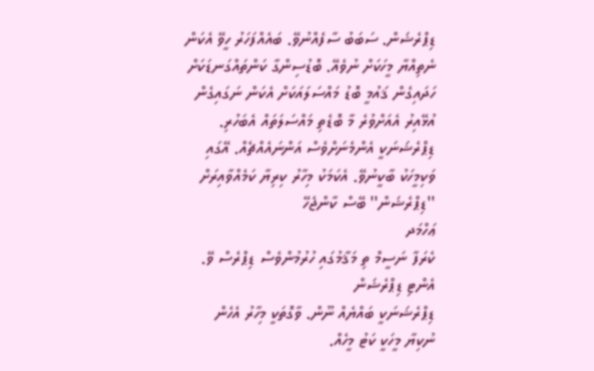ޑިޕްރެޝަން. ސަބަބު ސާފެއްނުވޭ. ބައެއްފަހަރު ހީވޭ އެކަން ނެތިއްޔާ މީހަކަށް ނުވެއޭ. ބޮޑުސިންގާ ކަންތައްގަނޑަކަށް ހަދައިގެން ޤައުމީ ބޮޑު މައްސަލައަކަށް އެކަން ނަގައިގެން އުޅޭއިރު އެއަށްވުރެ މާ ބޮޑެތި މައްސަލަތައް އެބަހުރި. ޑިޕްރެޝަނަކީ އެންމެނަށްވެސް އަންނައެއްޗެއް. އޭގައި ވަކިމީހަކު ބާކީނުވޭ. އެކަމަކު މިހާރު ކިރިޔާ ކަމެއްވާއިރަށް ''ޑިޕްރެޝަން'' ބޭސް ކާންޖެހޭ
ޢަހްމަދ
ކެރަފާ ނަސީމް ތި މަޤާމުގައި ހުރުމުންވެސް ޑިޕްރެސް ވޭ.
އެންޓި ޑިޕްރެޝަން
ޑިޕްރެޝަނަކީ ބައްޔެއް ނޫން. ވާގޮތަކީ މިހާރު އެހެން ނުކިޔާ މީހަކީ ކަޓު މީހެއް.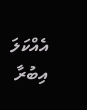އެއްކަލަ އިބުރާ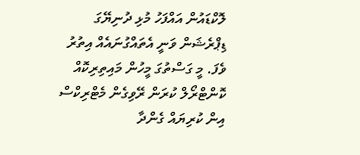ލޮކްޑައުން އައްފަހު މުޅި ދުނިޔޭގަ ޑިޕްރެޝަން ވަނީ އެތައްގުނައެއް އިތުރު ވެފަ. މީ ގަސްތުގަ މީހުން މައިތިރިކޮއް ކޮންޓްރޯލް ކުރަން ރޭވިގެން މެޓްރިކްސް އިން ކުރިޔައް ގެންދާ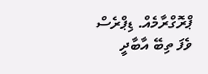ޕްރޮގްރާމެއް. ޑިޕްރެސް ވެފަ ތިބޭ އާބާދީ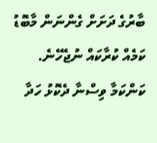ބާރުގެ ދަށަށް ގެންނަން މާބޮޑު ކަމެއް ކުރާކައް ނުޖެހޭނެ. ކަންކަމާ ވިސްނާ ދެކޮޅު ހަދާ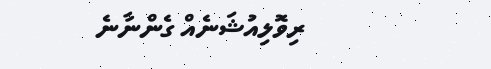ރިވޮލިއުޝަނެއް ގެންނާނެ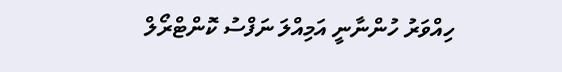ހިއްވަރު ހުންނާނީ އަމިއްލަ ނަފްސު ކޮންޓްރޯލް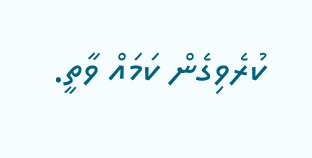ކުރެވިގެން ކަމައް ވާތީ.